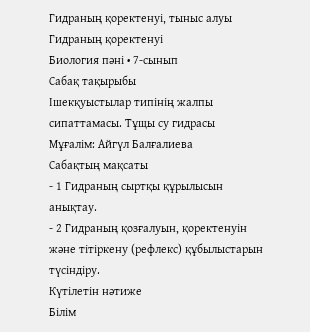Гидраның қоректенуі, тыныс алуы Гидраның қоректенуі
Биология пәні • 7-сынып
Сабақ тақырыбы
Ішекқуыстылар типінің жалпы сипаттамасы. Тұщы су гидрасы
Мұғалім: Айгүл Балғалиева
Сабақтың мақсаты
- 1 Гидраның сыртқы құрылысын анықтау.
- 2 Гидраның қозғалуын, қоректенуін және тітіркену (рефлекс) құбылыстарын түсіндіру.
Күтілетін нәтиже
Білім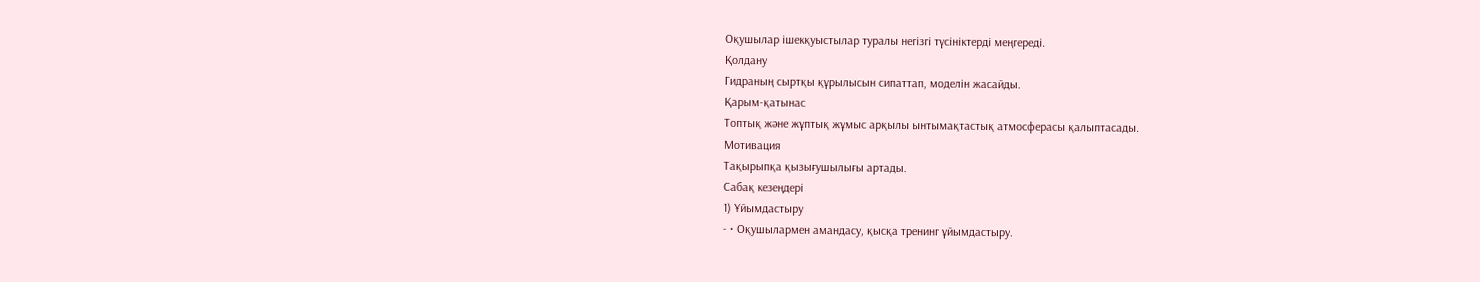Оқушылар ішекқуыстылар туралы негізгі түсініктерді меңгереді.
Қолдану
Гидраның сыртқы құрылысын сипаттап, моделін жасайды.
Қарым-қатынас
Топтық және жұптық жұмыс арқылы ынтымақтастық атмосферасы қалыптасады.
Мотивация
Тақырыпқа қызығушылығы артады.
Сабақ кезеңдері
1) Ұйымдастыру
- • Оқушылармен амандасу, қысқа тренинг ұйымдастыру.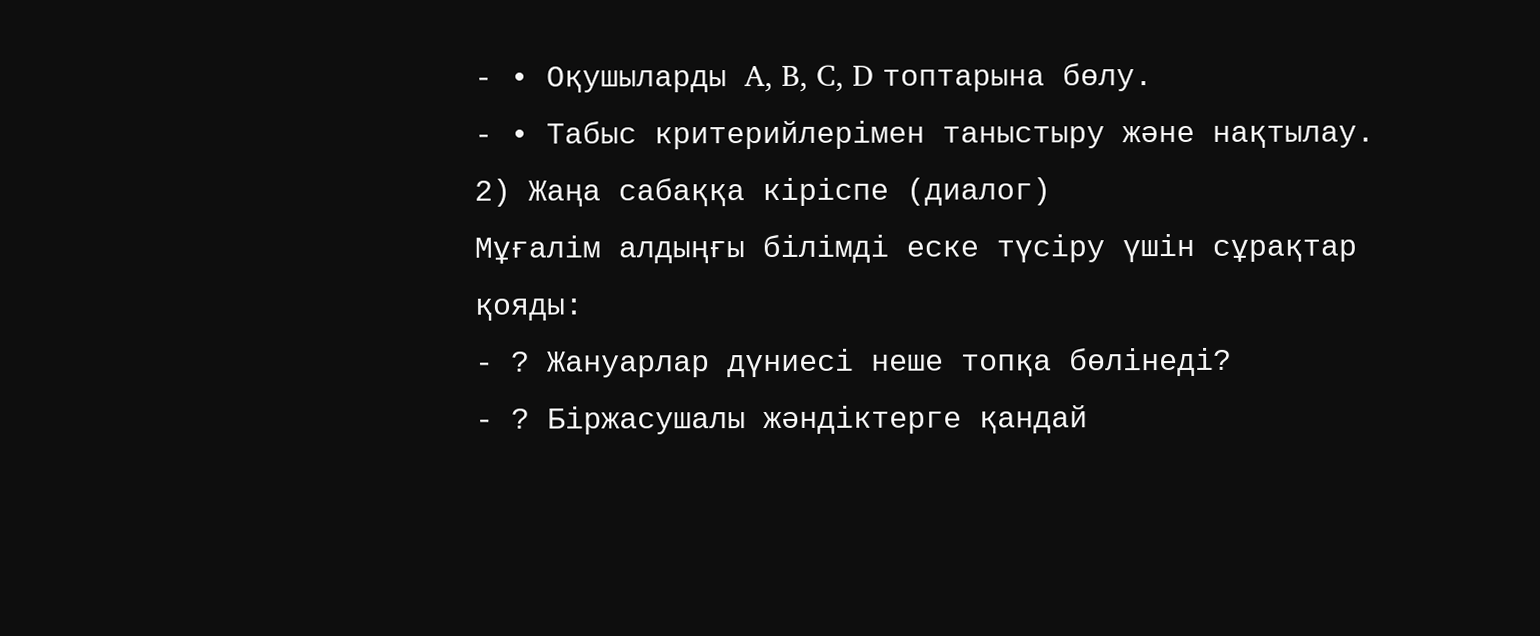- • Оқушыларды A, B, C, D топтарына бөлу.
- • Табыс критерийлерімен таныстыру және нақтылау.
2) Жаңа сабаққа кіріспе (диалог)
Мұғалім алдыңғы білімді еске түсіру үшін сұрақтар қояды:
- ? Жануарлар дүниесі неше топқа бөлінеді?
- ? Біржасушалы жәндіктерге қандай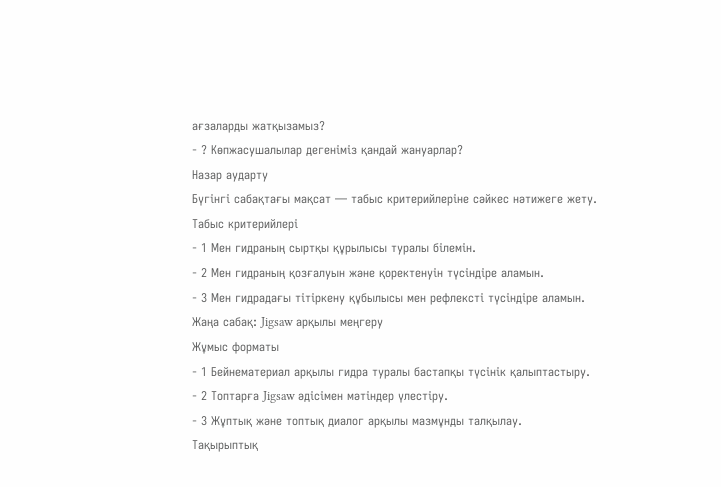ағзаларды жатқызамыз?
- ? Көпжасушалылар дегеніміз қандай жануарлар?
Назар аударту
Бүгінгі сабақтағы мақсат — табыс критерийлеріне сәйкес нәтижеге жету.
Табыс критерийлері
- 1 Мен гидраның сыртқы құрылысы туралы білемін.
- 2 Мен гидраның қозғалуын және қоректенуін түсіндіре аламын.
- 3 Мен гидрадағы тітіркену құбылысы мен рефлексті түсіндіре аламын.
Жаңа сабақ: Jigsaw арқылы меңгеру
Жұмыс форматы
- 1 Бейнематериал арқылы гидра туралы бастапқы түсінік қалыптастыру.
- 2 Топтарға Jigsaw әдісімен мәтіндер үлестіру.
- 3 Жұптық және топтық диалог арқылы мазмұнды талқылау.
Тақырыптық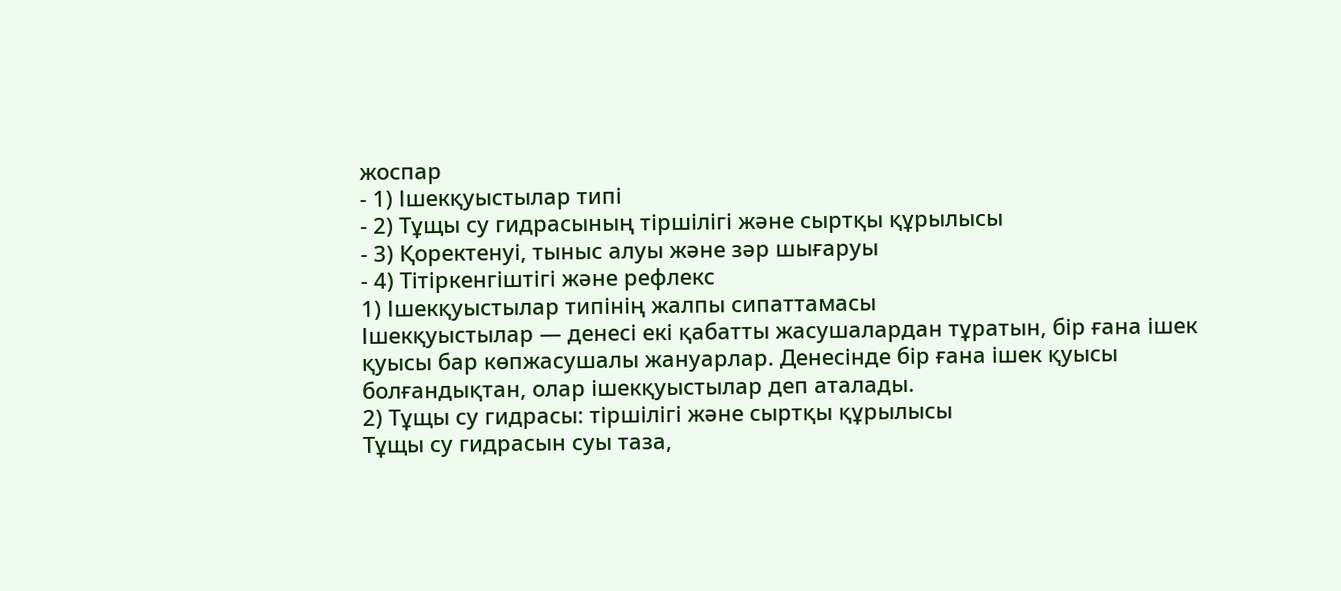жоспар
- 1) Ішекқуыстылар типі
- 2) Тұщы су гидрасының тіршілігі және сыртқы құрылысы
- 3) Қоректенуі, тыныс алуы және зәр шығаруы
- 4) Тітіркенгіштігі және рефлекс
1) Ішекқуыстылар типінің жалпы сипаттамасы
Ішекқуыстылар — денесі екі қабатты жасушалардан тұратын, бір ғана ішек қуысы бар көпжасушалы жануарлар. Денесінде бір ғана ішек қуысы болғандықтан, олар ішекқуыстылар деп аталады.
2) Тұщы су гидрасы: тіршілігі және сыртқы құрылысы
Тұщы су гидрасын суы таза,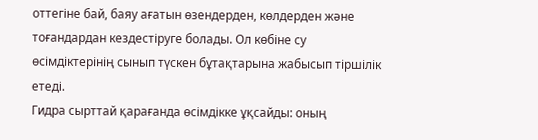оттегіне бай, баяу ағатын өзендерден, көлдерден және тоғандардан кездестіруге болады. Ол көбіне су өсімдіктерінің сынып түскен бұтақтарына жабысып тіршілік етеді.
Гидра сырттай қарағанда өсімдікке ұқсайды: оның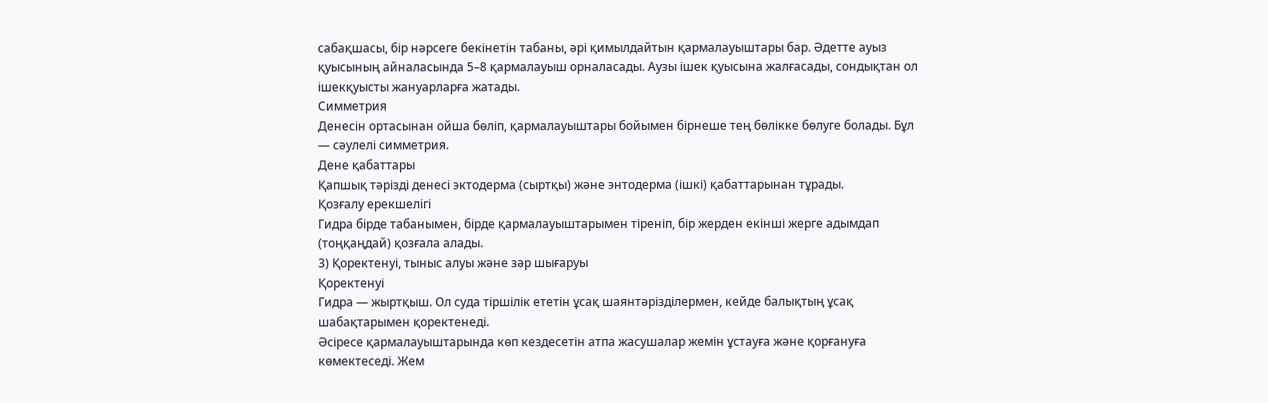сабақшасы, бір нәрсеге бекінетін табаны, әрі қимылдайтын қармалауыштары бар. Әдетте ауыз қуысының айналасында 5–8 қармалауыш орналасады. Аузы ішек қуысына жалғасады, сондықтан ол ішекқуысты жануарларға жатады.
Симметрия
Денесін ортасынан ойша бөліп, қармалауыштары бойымен бірнеше тең бөлікке бөлуге болады. Бұл — сәулелі симметрия.
Дене қабаттары
Қапшық тәрізді денесі эктодерма (сыртқы) және энтодерма (ішкі) қабаттарынан тұрады.
Қозғалу ерекшелігі
Гидра бірде табанымен, бірде қармалауыштарымен тіреніп, бір жерден екінші жерге адымдап (тоңқаңдай) қозғала алады.
3) Қоректенуі, тыныс алуы және зәр шығаруы
Қоректенуі
Гидра — жыртқыш. Ол суда тіршілік ететін ұсақ шаянтәрізділермен, кейде балықтың ұсақ шабақтарымен қоректенеді.
Әсіресе қармалауыштарында көп кездесетін атпа жасушалар жемін ұстауға және қорғануға көмектеседі. Жем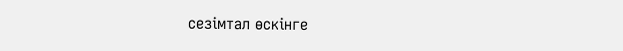сезімтал өскінге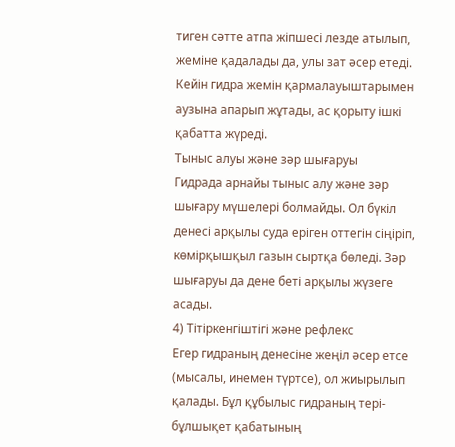тиген сәтте атпа жіпшесі лезде атылып, жеміне қадалады да, улы зат әсер етеді. Кейін гидра жемін қармалауыштарымен аузына апарып жұтады, ас қорыту ішкі қабатта жүреді.
Тыныс алуы және зәр шығаруы
Гидрада арнайы тыныс алу және зәр шығару мүшелері болмайды. Ол бүкіл денесі арқылы суда еріген оттегін сіңіріп, көмірқышқыл газын сыртқа бөледі. Зәр шығаруы да дене беті арқылы жүзеге асады.
4) Тітіркенгіштігі және рефлекс
Егер гидраның денесіне жеңіл әсер етсе (мысалы, инемен түртсе), ол жиырылып қалады. Бұл құбылыс гидраның тері-бұлшықет қабатының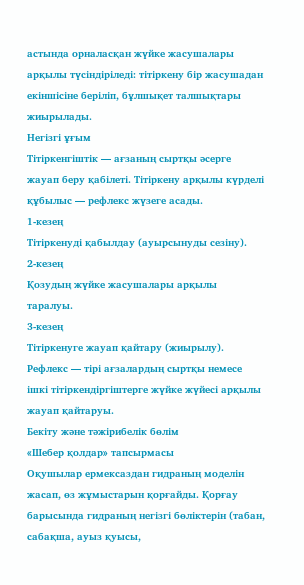астында орналасқан жүйке жасушалары арқылы түсіндіріледі: тітіркену бір жасушадан екіншісіне беріліп, бұлшықет талшықтары жиырылады.
Негізгі ұғым
Тітіркенгіштік — ағзаның сыртқы әсерге жауап беру қабілеті. Тітіркену арқылы күрделі құбылыс — рефлекс жүзеге асады.
1-кезең
Тітіркенуді қабылдау (ауырсынуды сезіну).
2-кезең
Қозудың жүйке жасушалары арқылы таралуы.
3-кезең
Тітіркенуге жауап қайтару (жиырылу).
Рефлекс — тірі ағзалардың сыртқы немесе ішкі тітіркендіргіштерге жүйке жүйесі арқылы жауап қайтаруы.
Бекіту және тәжірибелік бөлім
«Шебер қолдар» тапсырмасы
Оқушылар ермексаздан гидраның моделін жасап, өз жұмыстарын қорғайды. Қорғау барысында гидраның негізгі бөліктерін (табан, сабақша, ауыз қуысы,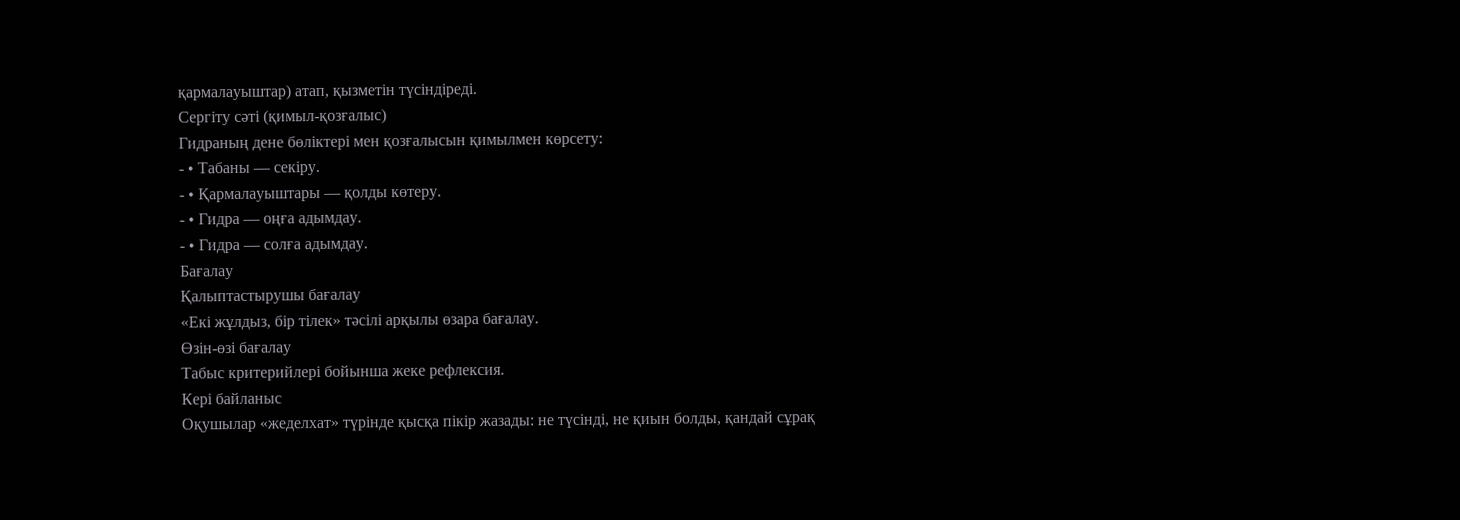қармалауыштар) атап, қызметін түсіндіреді.
Сергіту сәті (қимыл-қозғалыс)
Гидраның дене бөліктері мен қозғалысын қимылмен көрсету:
- • Табаны — секіру.
- • Қармалауыштары — қолды көтеру.
- • Гидра — оңға адымдау.
- • Гидра — солға адымдау.
Бағалау
Қалыптастырушы бағалау
«Екі жұлдыз, бір тілек» тәсілі арқылы өзара бағалау.
Өзін-өзі бағалау
Табыс критерийлері бойынша жеке рефлексия.
Кері байланыс
Оқушылар «жеделхат» түрінде қысқа пікір жазады: не түсінді, не қиын болды, қандай сұрақ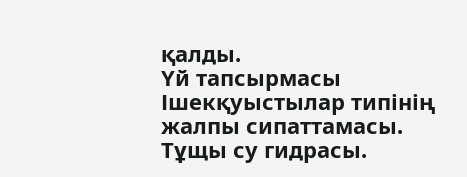қалды.
Үй тапсырмасы
Ішекқуыстылар типінің жалпы сипаттамасы. Тұщы су гидрасы.